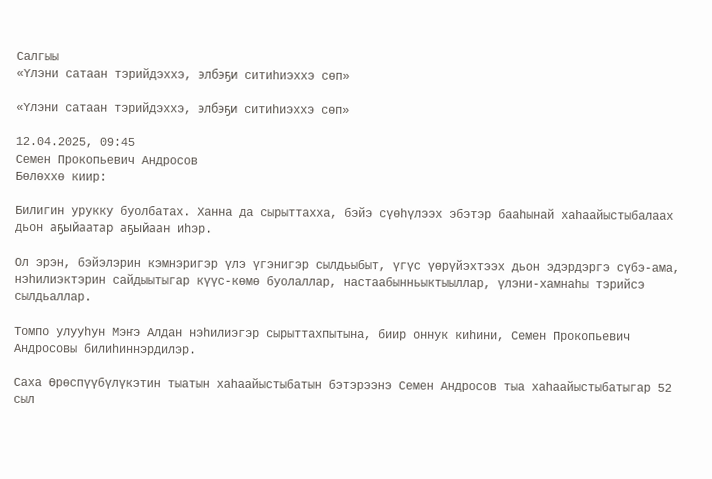Салгыы
«Үлэни сатаан тэрийдэххэ, элбэҕи ситиһиэххэ сөп»

«Үлэни сатаан тэрийдэххэ, элбэҕи ситиһиэххэ сөп»

12.04.2025, 09:45
Семен Прокопьевич Андросов
Бөлөххө киир:

Билигин урукку буолбатах. Ханна да сырыттахха, бэйэ сүөһүлээх эбэтэр бааһынай хаһаайыстыбалаах  дьон аҕыйаатар аҕыйаан иһэр.

Ол эрэн, бэйэлэрин кэмнэригэр үлэ үгэнигэр сылдьыбыт, үгүс үөрүйэхтээх дьон эдэрдэргэ сүбэ-ама, нэһилиэктэрин сайдыытыгар күүс-көмө буолаллар, настаабынньыктыыллар, үлэни-хамнаһы тэрийсэ сылдьаллар.

Томпо улууһун Мэҥэ Алдан нэһилиэгэр сырыттахпытына, биир оннук киһини, Семен Прокопьевич Андросовы билиһиннэрдилэр.

Саха Өрөспүүбүлүкэтин тыатын хаһаайыстыбатын бэтэрээнэ Семен Андросов тыа хаһаайыстыбатыгар 52 сыл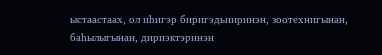ыстаастаах, ол иһигэр биригэдьииринэн, зоотехнигынан, баһылыгынан, дириэктэринэн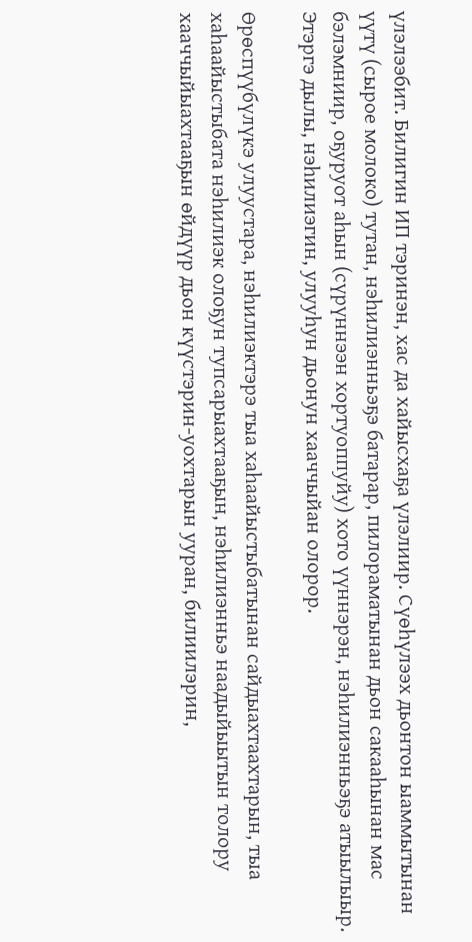үлэлээбит. Билигин ИП тэринэн, хас да хайысхаҕа үлэлиир. Сүөһүлээх дьонтон ыаммытынан үүтү (сырое молоко) тутан, нэһилиэнньэҕэ батарар, пилораматынан дьон сакааһынан мас бэлэмниир, оҕуруот аһын (сүрүннээн хортуоппуйу) хото үүннэрэн, нэһилиэнньэҕэ атыылыыр. Этэргэ дылы, нэһилиэгин, улууһун дьонун хааччыйан олорор.

Өрөспүүбүлүкэ улуустара, нэһилиэктэрэ тыа хаһаайыстыбатынан сайдыахтаахтарын, тыа хаһаайыстыбата нэһилиэк олоҕун тупсарыахтааҕын, нэһилиэнньэ наадыйыытын толору
хааччыйыахтааҕын өйдүүр дьон күүстэрин-уохтарын ууран, билиилэрин,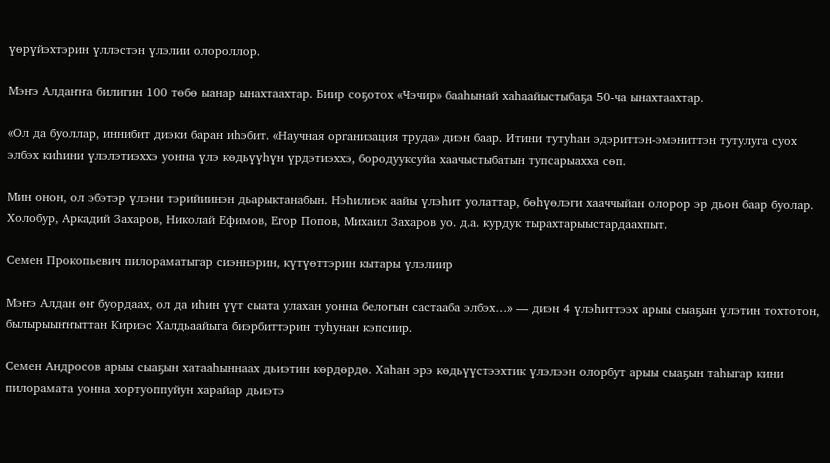үөрүйэхтэрин үллэстэн үлэлии олороллор.

Мэҥэ Алдаҥҥа билигин 100 төбө ыанар ынахтаахтар. Биир соҕотох «Чэчир» бааһынай хаһаайыстыбаҕа 50‑ча ынахтаахтар.

«Ол да буоллар, иннибит диэки баран иһэбит. «Научная организация труда» диэн баар. Итини тутуһан эдэриттэн-эмэниттэн тутулуга суох элбэх киһини үлэлэтиэххэ уонна үлэ көдьүүһүн үрдэтиэххэ, бородууксуйа хаачыстыбатын тупсарыахха сөп.

Мин онон, ол эбэтэр үлэни тэрийиинэн дьарыктанабын. Нэһилиэк аайы үлэһит уолаттар, бөһүөлэги хааччыйан олорор эр дьон баар буолар. Холобур, Аркадий Захаров, Николай Ефимов, Егор Попов, Михаил Захаров уо. д.а. курдук тырахтарыыстардаахпыт.

Семен Прокопьевич пилораматыгар сиэннэрин, күтүөттэрин кытары үлэлиир

Мэҥэ Алдан өҥ буордаах, ол да иһин үүт сыата улахан уонна белогын састааба элбэх…» — диэн 4 үлэһиттээх арыы сыаҕын үлэтин тохтотон, былырыыҥҥыттан Кириэс Халдьаайыга биэрбиттэрин туһунан кэпсиир.

Семен Андросов арыы сыаҕын хатааһыннаах дьиэтин көрдөрдө. Хаһан эрэ көдьүүстээхтик үлэлээн олорбут арыы сыаҕын таһыгар кини пилорамата уонна хортуоппуйун харайар дьиэтэ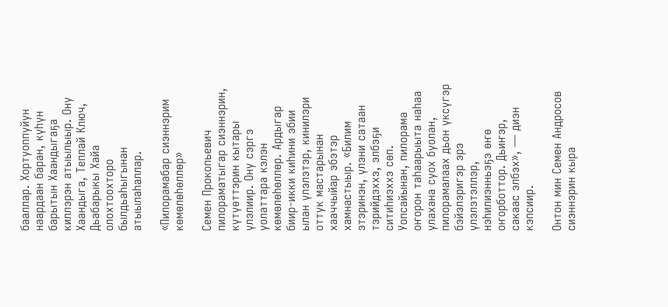бааллар. Хортуоппуйун наардаан баран, күһүн барытын Хаандыгаҕа киллэрэн атыылыыр. Ону Хаандыга, Теплай Ключ, Дьабарыкы Хайа олохтоохторо былдьаһыгынан атыылаһаллар.

«Пилорамабар сиэннэрим көмөлөһөллөр»

Семен Прокопьевич пилораматыгар сиэннэрин, күтүөттэрин кытары үлэлиир. Ону сэргэ уолаттара кэлэн көмөлөһөллөр. Ардыгар биир-икки киһини эбии ылан үлэлэтэр, кинилэри оттук мастарынан хааччыйар эбэтэр хамнастыыр. «Билим этэринэн, үлэни сатаан тэрийдэххэ, элбэҕи ситиһиэххэ сөп. Уопсайынан, пилорама оҥорон таһаарыыта наһаа улахана суох буолан, пилорамалаах дьон үксүгэр бэйэлэригэр эрэ үлэлэтэллэр, нэһилиэнньэҕэ өҥө оҥорботтор. Дьиҥэр, сакаас элбэх», — диэн кэпсиир.

Онтон мин Семен Андросов сиэннэрин кыра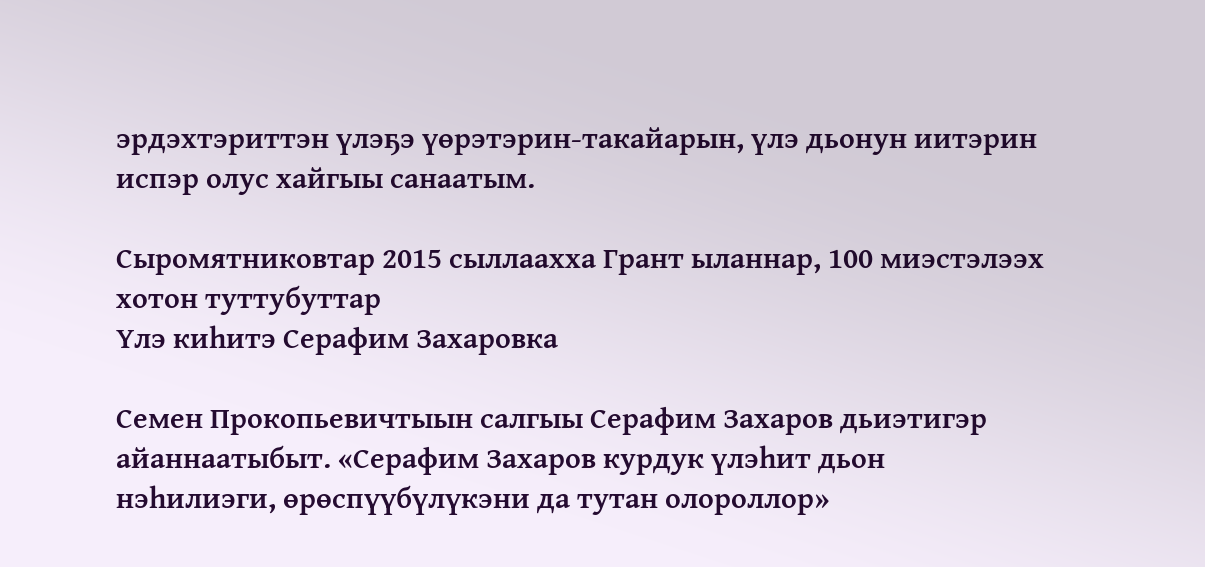эрдэхтэриттэн үлэҕэ үөрэтэрин-такайарын, үлэ дьонун иитэрин испэр олус хайгыы санаатым.

Сыромятниковтар 2015 сыллаахха Грант ыланнар, 100 миэстэлээх хотон туттубуттар
Үлэ киһитэ Серафим Захаровка

Семен Прокопьевичтыын салгыы Серафим Захаров дьиэтигэр айаннаатыбыт. «Серафим Захаров курдук үлэһит дьон нэһилиэги, өрөспүүбүлүкэни да тутан олороллор»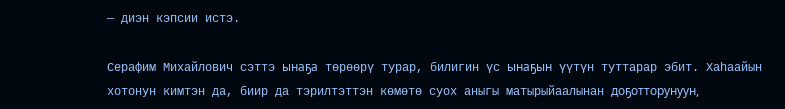— диэн кэпсии истэ.

Серафим Михайлович сэттэ ынаҕа төрөөрү турар, билигин үс ынаҕын үүтүн туттарар эбит. Хаһаайын хотонун кимтэн да, биир да тэрилтэттэн көмөтө суох аныгы матырыйаалынан доҕотторунуун,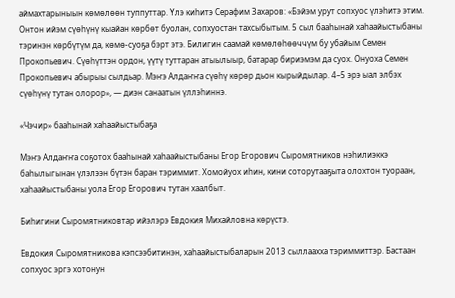аймахтарыныын көмөлөөн туппуттар. Үлэ киһитэ Серафим Захаров: «Бэйэм урут сопхуос үлэһитэ этим. Онтон ийэм сүөһүнү кыайан көрбөт буолан, сопхуостан тахсыбытым. 5 сыл бааһынай хаһаайыстыбаны тэринэн көрбүтүм да, көмө-суоҕа бэрт этэ. Билигин саамай көмөлөһөөччүм бу убайым Семен Прокопьевич. Сүөһүттэн ордон, үүтү туттаран атыылыыр, батарар бириэмэм да суох. Онуоха Семен Прокопьевич абырыы сылдьар. Мэҥэ Алдаҥҥа сүөһү көрөр дьон кырыйдылар. 4–5 эрэ ыал элбэх сүөһүнү тутан олорор», — диэн санаатын үллэһиннэ.

«Чэчир» бааһынай хаһаайыстыбаҕа

Мэҥэ Алдаҥҥа соҕотох бааһынай хаһаайыстыбаны Егор Егорович Сыромятников нэһилиэккэ баһылыгынан үлэлээн бүтэн баран тэриммит. Хомойуох иһин, кини соторутааҕыта олохтон туораан, хаһаайыстыбаны уола Егор Егорович тутан хаалбыт.

Биһигини Сыромятниковтар ийэлэрэ Евдокия Михайловна көрүстэ.

Евдокия Сыромятникова кэпсээбитинэн, хаһаайыстыбаларын 2013 сыллаахха тэриммиттэр. Бастаан сопхуос эргэ хотонун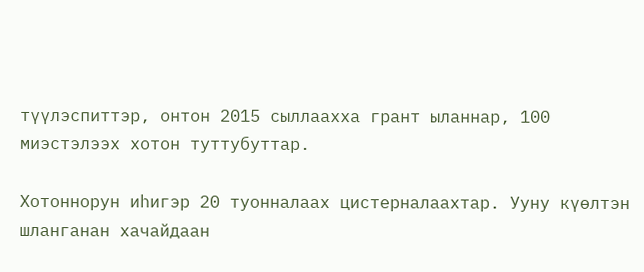түүлэспиттэр, онтон 2015 сыллаахха грант ыланнар, 100 миэстэлээх хотон туттубуттар.

Хотоннорун иһигэр 20 туонналаах цистерналаахтар. Ууну күөлтэн шланганан хачайдаан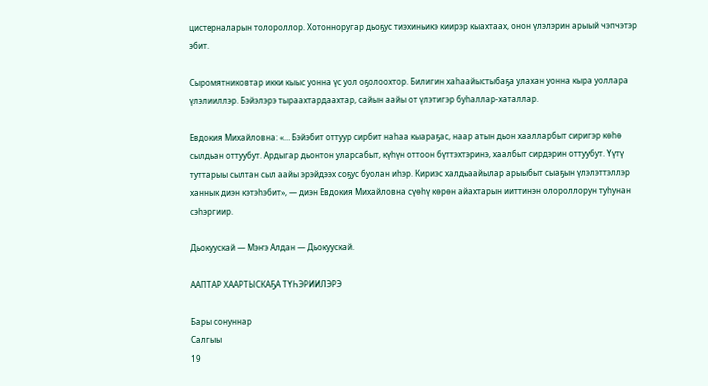цистерналарын толороллор. Хотонноругар дьоҕус тиэхиньикэ киирэр кыахтаах, онон үлэлэрин арыый чэпчэтэр эбит.

Сыромятниковтар икки кыыс уонна үс уол оҕолоохтор. Билигин хаһаайыстыбаҕа улахан уонна кыра уоллара үлэлииллэр. Бэйэлэрэ тыраахтардаахтар, сайын аайы от үлэтигэр буһаллар-хаталлар.

Евдокия Михайловна: «… Бэйэбит оттуур сирбит наһаа кыараҕас, наар атын дьон хаалларбыт сиригэр көһө сылдьан оттуубут. Ардыгар дьонтон уларсабыт, күһүн оттоон бүттэхтэринэ, хаалбыт сирдэрин оттуубут. Үүтү туттарыы сылтан сыл аайы эрэйдээх соҕус буолан иһэр. Кириэс халдьаайылар арыыбыт сыаҕын үлэлэттэллэр ханнык диэн кэтэһэбит», — диэн Евдокия Михайловна сүөһү көрөн айахтарын ииттинэн олороллорун туһунан сэһэргиир.

Дьокуускай — Мэҥэ Алдан — Дьокуускай.

ААПТАР ХААРТЫСКАҔА ТҮҺЭРИИЛЭРЭ

Бары сонуннар
Салгыы
19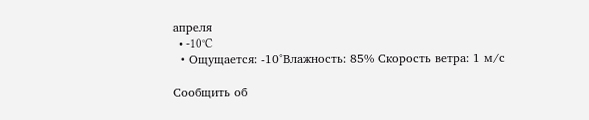апреля
  • -10°C
  • Ощущается: -10°Влажность: 85% Скорость ветра: 1 м/с

Сообщить об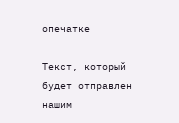опечатке

Текст, который будет отправлен нашим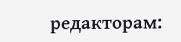редакторам: